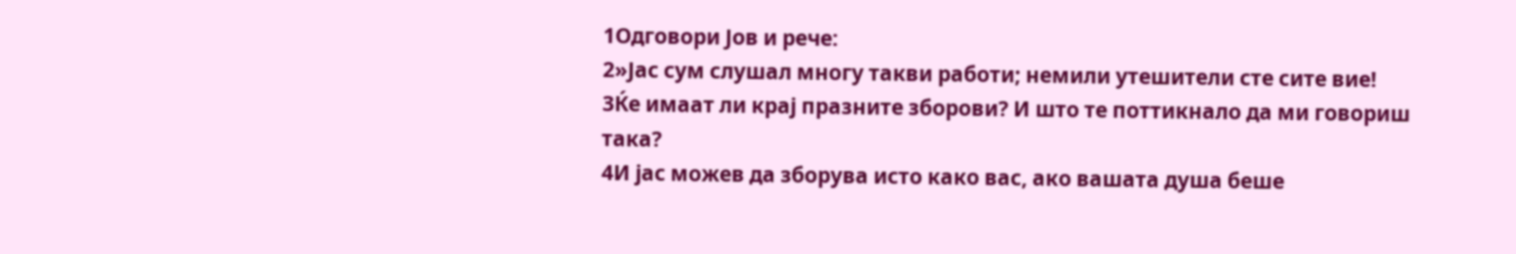1Одговори Јов и рече:
2»Јас сум слушал многу такви работи; немили утешители сте сите вие!
3Ќе имаат ли крај празните зборови? И што те поттикнало да ми говориш така?
4И јас можев да зборува исто како вас, ако вашата душа беше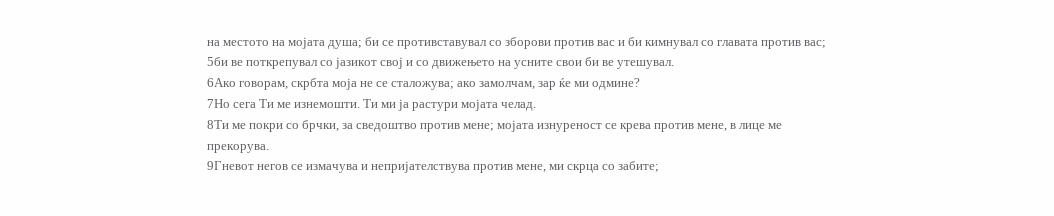на местото на мојата душа; би се противставувал со зборови против вас и би кимнувал со главата против вас;
5би ве поткрепувал со јазикот свој и со движењето на усните свои би ве утешувал.
6Ако говорам, скрбта моја не се сталожува; ако замолчам, зар ќе ми одмине?
7Но сега Ти ме изнемошти. Ти ми ја растури мојата челад.
8Ти ме покри со брчки, за сведоштво против мене; мојата изнуреност се крева против мене, в лице ме прекорува.
9Гневот негов се измачува и непријателствува против мене, ми скрца со забите;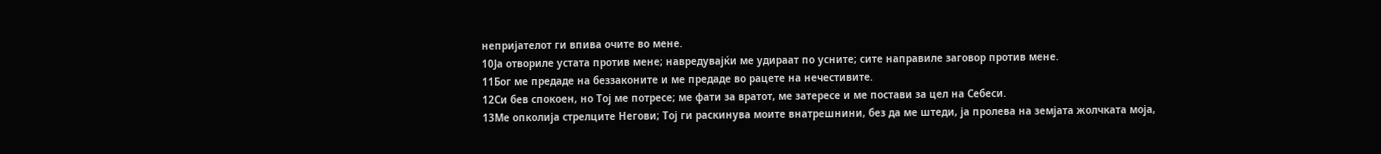непријателот ги впива очите во мене.
10Ја отвориле устата против мене; навредувајќи ме удираат по усните; сите направиле заговор против мене.
11Бог ме предаде на беззаконите и ме предаде во рацете на нечестивите.
12Си бев спокоен, но Тој ме потресе; ме фати за вратот, ме затересе и ме постави за цел на Себеси.
13Ме опколија стрелците Негови; Тој ги раскинува моите внатрешнини, без да ме штеди, ја пролева на земјата жолчката моја,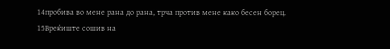14пробива во мене рана до рана, трча против мене како бесен борец.
15Вреќиште сошив на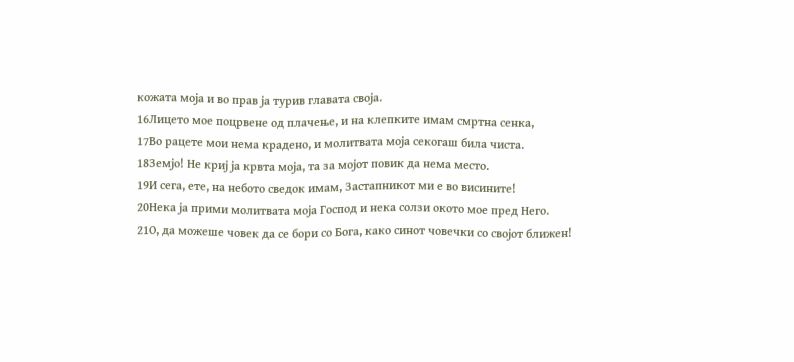кожата моја и во прав ја турив главата своја.
16Лицето мое поцрвене од плачење, и на клепките имам смртна сенка,
17Во рацете мои нема крадено, и молитвата моја секогаш била чиста.
18Земјо! Не криј ја крвта моја, та за мојот повик да нема место.
19И сега, ете, на небото сведок имам, Застапникот ми е во висините!
20Нека ја прими молитвата моја Господ и нека солзи окото мое пред Него.
21О, да можеше човек да се бори со Бога, како синот човечки со својот ближен!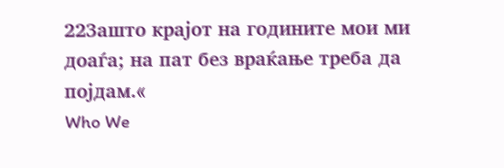22Зашто крајот на годините мои ми доаѓа; на пат без враќање треба да појдам.«
Who We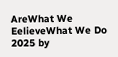AreWhat We EelieveWhat We Do
2025 by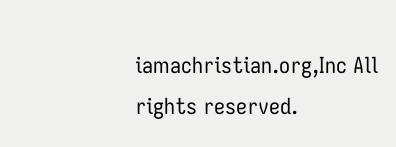iamachristian.org,Inc All rights reserved.